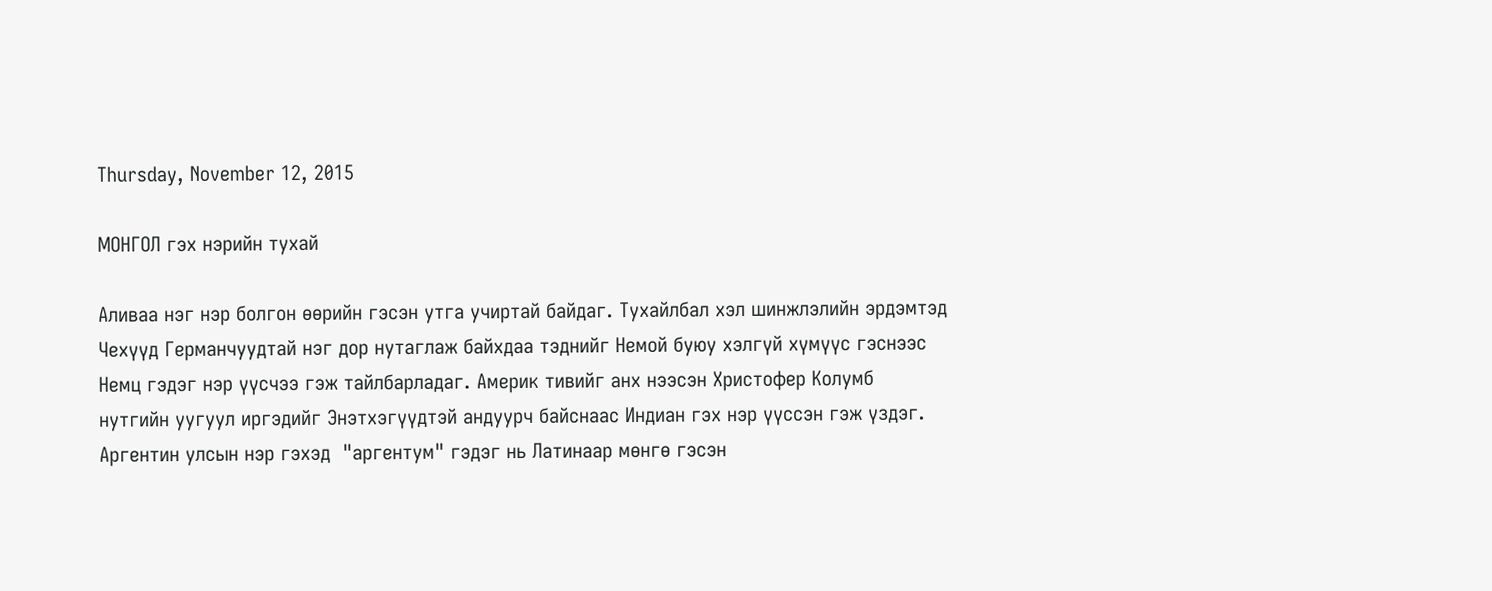Thursday, November 12, 2015

МОНГОЛ гэх нэрийн тухай

Аливаа нэг нэр болгон өөрийн гэсэн утга учиртай байдаг. Тухайлбал хэл шинжлэлийн эрдэмтэд Чехүүд Германчуудтай нэг дор нутаглаж байхдаа тэднийг Немой буюу хэлгүй хүмүүс гэснээс Немц гэдэг нэр үүсчээ гэж тайлбарладаг. Америк тивийг анх нээсэн Христофер Колумб нутгийн уугуул иргэдийг Энэтхэгүүдтэй андуурч байснаас Индиан гэх нэр үүссэн гэж үздэг.
Аргентин улсын нэр гэхэд  "аргентум" гэдэг нь Латинаар мөнгө гэсэн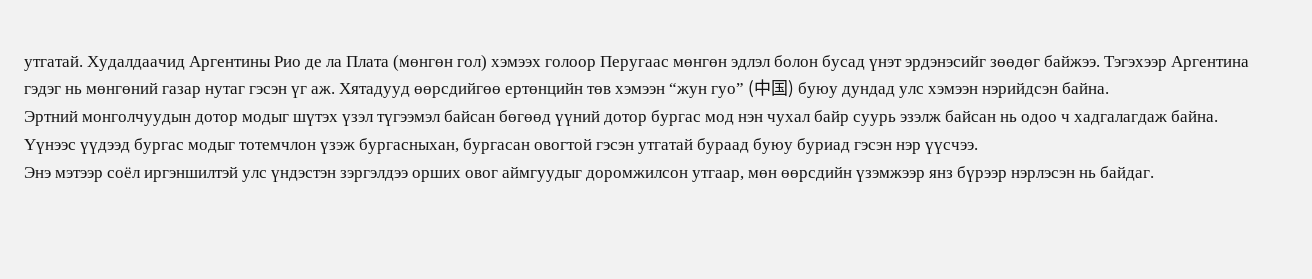утгатай. Худалдаачид Аргентины Рио де ла Плата (мөнгөн гол) хэмээх голоор Перугаас мөнгөн эдлэл болон бусад үнэт эрдэнэсийг зөөдөг байжээ. Тэгэхээр Аргентина гэдэг нь мөнгөний газар нутаг гэсэн үг аж. Хятадууд өөрсдийгөө ертөнцийн төв хэмээн “жун гуо” (中国) буюу дундад улс хэмээн нэрийдсэн байна.
Эртний монголчуудын дотор модыг шүтэх үзэл түгээмэл байсан бөгөөд үүний дотор бургас мод нэн чухал байр суурь эзэлж байсан нь одоо ч хадгалагдаж байна. Үүнээс үүдээд бургас модыг тотемчлон үзэж бургасныхан, бургасан овогтой гэсэн утгатай бураад буюу буриад гэсэн нэр үүсчээ.
Энэ мэтээр соёл иргэншилтэй улс үндэстэн зэргэлдээ орших овог аймгуудыг доромжилсон утгаар, мөн өөрсдийн үзэмжээр янз бүрээр нэрлэсэн нь байдаг.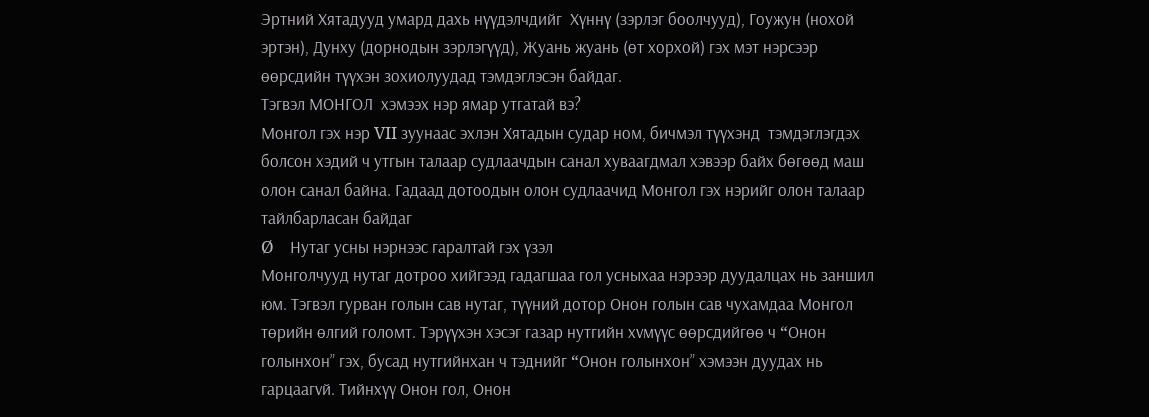Эртний Хятадууд умард дахь нүүдэлчдийг  Хүннү (зэрлэг боолчууд), Гоужун (нохой эртэн), Дунху (дорнодын зэрлэгүүд), Жуань жуань (өт хорхой) гэх мэт нэрсээр өөрсдийн түүхэн зохиолуудад тэмдэглэсэн байдаг.
Тэгвэл МОНГОЛ  хэмээх нэр ямар утгатай вэ?
Монгол гэх нэр VII зуунаас эхлэн Хятадын судар ном, бичмэл түүхэнд  тэмдэглэгдэх болсон хэдий ч утгын талаар судлаачдын санал хуваагдмал хэвээр байх бөгөөд маш олон санал байна. Гадаад дотоодын олон судлаачид Монгол гэх нэрийг олон талаар тайлбарласан байдаг
Ø    Нутаг усны нэрнээс гаралтай гэх үзэл
Монголчууд нутаг дотроо хийгээд гадагшаа гол усныхаа нэрээр дуудалцах нь заншил юм. Тэгвэл гурван голын сав нутаг, түүний дотор Онон голын сав чухамдаа Монгол төрийн өлгий голомт. Тэрүүхэн хэсэг газар нутгийн хvмүүс өөрсдийгөө ч “Oнон голынхон” гэх, бусад нутгийнхан ч тэднийг “Oнон голынхон” хэмээн дуудах нь гарцаагvй. Тийнхүү Онон гол, Онон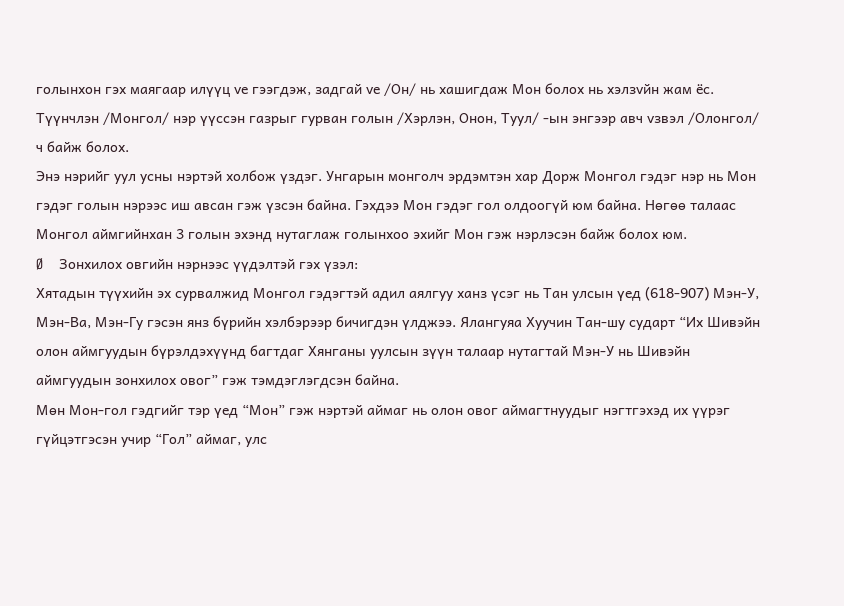голынхон гэх маягаар илүүц vе гээгдэж, задгай vе /Он/ нь хашигдаж Мон болох нь хэлзvйн жам ёс. Түүнчлэн /Монгол/ нэр үүссэн газрыг гурван голын /Хэрлэн, Онон, Туул/ -ын энгээр авч vзвэл /Олонгол/ ч байж болох.
Энэ нэрийг уул усны нэртэй холбож үздэг. Унгарын монголч эрдэмтэн хар Дорж Монгол гэдэг нэр нь Мон гэдэг голын нэрээс иш авсан гэж үзсэн байна. Гэхдээ Мон гэдэг гол олдоогүй юм байна. Нөгөө талаас Монгол аймгийнхан 3 голын эхэнд нутаглаж голынхоо эхийг Мон гэж нэрлэсэн байж болох юм.
Ø    Зонхилох овгийн нэрнээс үүдэлтэй гэх үзэл:
Хятадын түүхийн эх сурвалжид Монгол гэдэгтэй адил аялгуу ханз үсэг нь Тан улсын үед (618-907) Мэн-У, Мэн-Ва, Мэн-Гу гэсэн янз бүрийн хэлбэрээр бичигдэн үлджээ. Ялангуяа Хуучин Тан-шу сударт “Их Шивэйн олон аймгуудын бүрэлдэхүүнд багтдаг Хянганы уулсын зүүн талаар нутагтай Мэн-У нь Шивэйн аймгуудын зонхилох овог” гэж тэмдэглэгдсэн байна.
Мөн Мон-гол гэдгийг тэр үед “Мон” гэж нэртэй аймаг нь олон овог аймагтнуудыг нэгтгэхэд их үүрэг гүйцэтгэсэн учир “Гол” аймаг, улс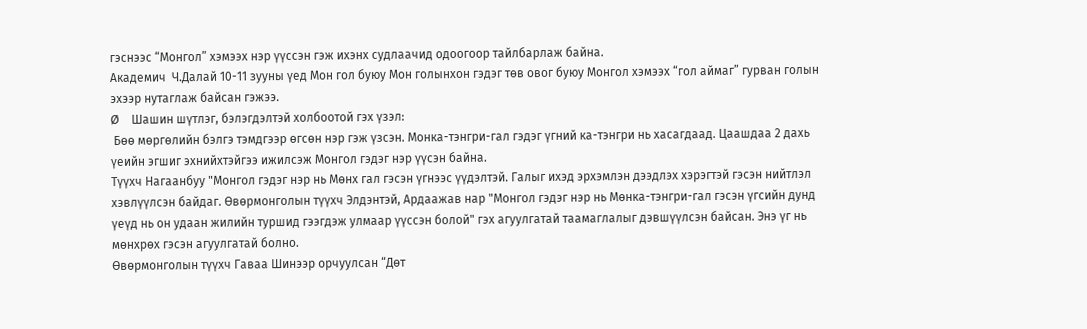гэснээс “Монгол” хэмээх нэр үүссэн гэж ихэнх судлаачид одоогоор тайлбарлаж байна.
Академич  Ч.Далай 10-11 зууны үед Мон гол буюу Мон голынхон гэдэг төв овог буюу Монгол хэмээх “гол аймаг” гурван голын эхээр нутаглаж байсан гэжээ.
Ø    Шашин шүтлэг, бэлэгдэлтэй холбоотой гэх үзэл:
 Бөө мөргөлийн бэлгэ тэмдгээр өгсөн нэр гэж үзсэн. Монка-тэнгри-гал гэдэг үгний ка-тэнгри нь хасагдаад. Цаашдаа 2 дахь үеийн эгшиг эхнийхтэйгээ ижилсэж Монгол гэдэг нэр үүсэн байна.
Түүхч Нагаанбуу "Монгол гэдэг нэр нь Мөнх гал гэсэн үгнээс үүдэлтэй. Галыг ихэд эрхэмлэн дээдлэх хэрэгтэй гэсэн нийтлэл хэвлүүлсэн байдаг. Өвөрмонголын түүхч Элдэнтэй, Ардаажав нар "Монгол гэдэг нэр нь Мөнка-тэнгри-гал гэсэн үгсийн дунд үеүд нь он удаан жилийн туршид гээгдэж улмаар үүссэн болой" гэх агуулгатай таамаглалыг дэвшүүлсэн байсан. Энэ үг нь мөнхрөх гэсэн агуулгатай болно.
Өвөрмонголын түүхч Гаваа Шинээр орчуулсан “Дөт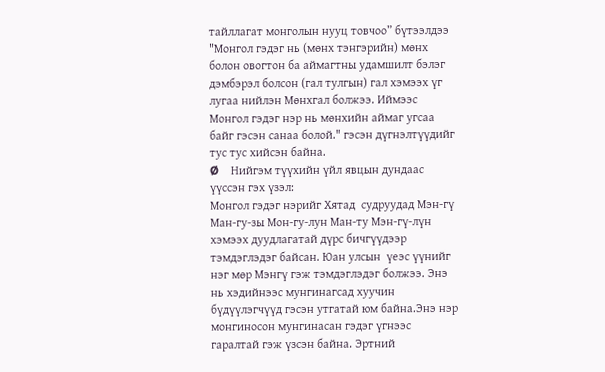тайллагат монголын нууц товчоо” бүтээлдээ "Монгол гэдэг нь (мөнх тэнгэрийн) мөнх болон овогтон ба аймагтны удамшилт бэлэг дэмбэрэл болсон (гал тулгын) гал хэмээх үг лугаа нийлэн Мөнхгал болжээ. Иймээс Монгол гэдэг нэр нь мөнхийн аймаг угсаа байг гэсэн санаа болой." гэсэн дүгнэлтүүдийг тус тус хийсэн байна.
Ø    Нийгэм түүхийн үйл явцын дундаас үүссэн гэх үзэл:
Монгол гэдэг нэрийг Хятад  судруудад Мэн-гү Ман-гу-зы Мон-гу-лун Ман-ту Мэн-гү-лүн хэмээх дуудлагатай дүрс бичгүүдээр тэмдэглэдэг байсан. Юан улсын  үеэс үүнийг нэг мөр Мэнгү гэж тэмдэглэдэг болжээ. Энэ нь хэдийнээс мунгинагсад хуучин бүдүүлэгчүүд гэсэн утгатай юм байна.Энэ нэр монгиносон мунгинасан гэдэг үгнээс гаралтай гэж үзсэн байна. Эртний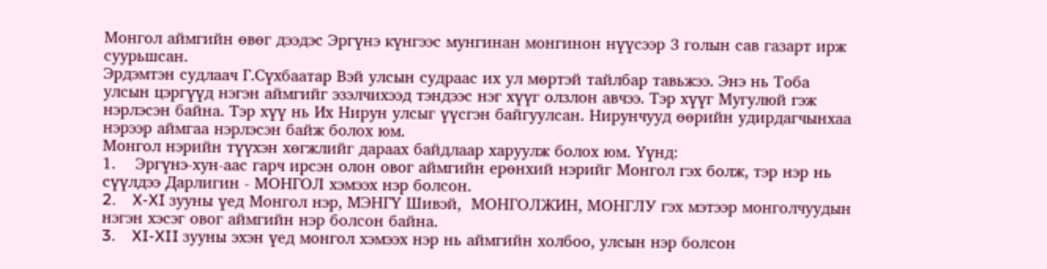Монгол аймгийн өвөг дээдэс Эргүнэ күнгээс мунгинан монгинон нүүсээр 3 голын сав газарт ирж суурьшсан.
Эрдэмтэн судлаач Г.Сүхбаатар Вэй улсын судраас их ул мөртэй тайлбар тавьжээ. Энэ нь Тоба улсын цэргүүд нэгэн аймгийг эзэлчихээд тэндээс нэг хүүг олзлон авчээ. Тэр хүүг Мугулюй гэж нэрлэсэн байна. Тэр хүү нь Их Нирун улсыг үүсгэн байгуулсан. Нирунчууд өөрийн удирдагчынхаа нэрээр аймгаа нэрлэсэн байж болох юм.
Монгол нэрийн түүхэн хөгжлийг дараах байдлаар харуулж болох юм. Үүнд:
1.    Эргүнэ-хун-аас гарч ирсэн олон овог аймгийн ерөнхий нэрийг Монгол гэх болж, тэр нэр нь сүүлдээ Дарлигин - МОНГОЛ хэмээх нэр болсон.
2.    X-XI зууны үед Монгол нэр, МЭНГҮ Шивэй,  МОНГОЛЖИН, МОНГЛУ гэх мэтээр монголчуудын нэгэн хэсэг овог аймгийн нэр болсон байна.
3.    XI-XII зууны эхэн үед монгол хэмээх нэр нь аймгийн холбоо, улсын нэр болсон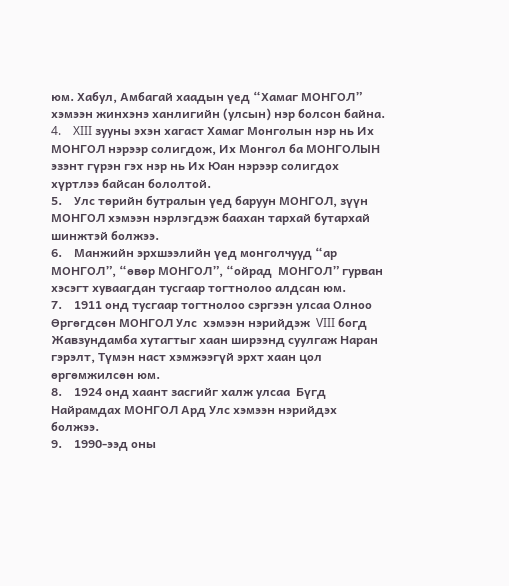юм. Хабул, Амбагай хаадын үед “Хамаг МОНГОЛ” хэмээн жинхэнэ ханлигийн (улсын) нэр болсон байна.
4.    XIII зууны эхэн хагаст Хамаг Монголын нэр нь Их МОНГОЛ нэрээр солигдож, Их Монгол ба МОНГОЛЫН эзэнт гүрэн гэх нэр нь Их Юан нэрээр солигдох хүртлээ байсан бололтой.
5.    Улс төрийн бутралын үед баруун МОНГОЛ, зүүн МОНГОЛ хэмээн нэрлэгдэж баахан тархай бутархай шинжтэй болжээ.
6.    Манжийн эрхшээлийн үед монголчууд “ар МОНГОЛ”, “өвөр МОНГОЛ”, “ойрад  МОНГОЛ” гурван хэсэгт хуваагдан тусгаар тогтнолоо алдсан юм.
7.    1911 онд тусгаар тогтнолоо сэргээн улсаа Олноо Өргөгдсөн МОНГОЛ Улс  хэмээн нэрийдэж  VIII богд Жавзундамба хутагтыг хаан ширээнд суулгаж Наран гэрэлт, Түмэн наст хэмжээгүй эрхт хаан цол өргөмжилсөн юм.
8.    1924 онд хаант засгийг халж улсаа  Бүгд Найрамдах МОНГОЛ Ард Улс хэмээн нэрийдэх болжээ.
9.    1990-ээд оны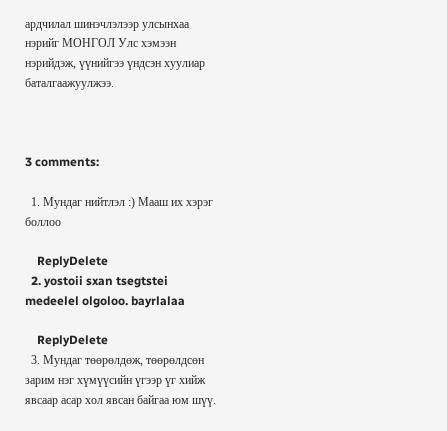ардчилал шинэчлэлээр улсынхаа нэрийг МОНГОЛ Улс хэмээн нэрийдэж, үүнийгээ үндсэн хуулиар баталгаажуулжээ.



3 comments:

  1. Мундаг нийтлэл :) Мааш их хэрэг боллоо

    ReplyDelete
  2. yostoii sxan tsegtstei medeelel olgoloo. bayrlalaa

    ReplyDelete
  3. Мундаг төөрөлдөж, төөрөлдсөн зарим нэг хүмүүсийн үгээр үг хийж явсаар асар хол явсан байгаа юм шүү.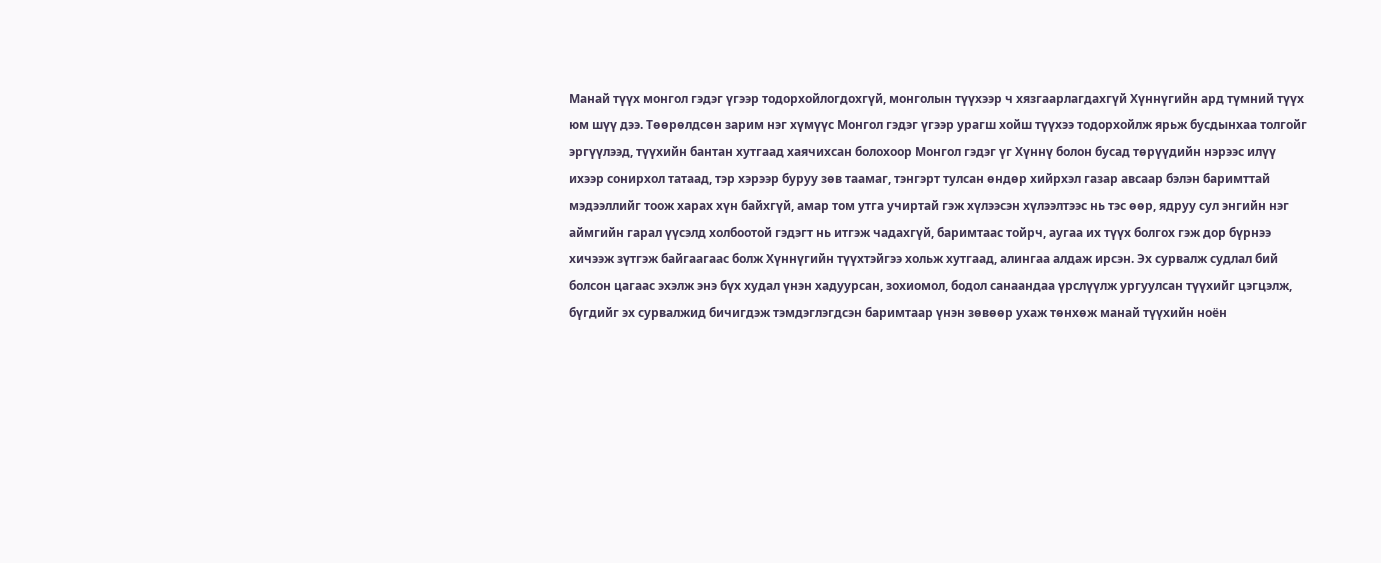Манай түүх монгол гэдэг үгээр тодорхойлогдохгүй, монголын түүхээр ч хязгаарлагдахгүй Хүннүгийн ард түмний түүх юм шүү дээ. Төөрөлдсөн зарим нэг хүмүүс Монгол гэдэг үгээр урагш хойш түүхээ тодорхойлж ярьж бусдынхаа толгойг эргүүлээд, түүхийн бантан хутгаад хаячихсан болохоор Монгол гэдэг үг Хүннү болон бусад төрүүдийн нэрээс илүү ихээр сонирхол татаад, тэр хэрээр буруу зөв таамаг, тэнгэрт тулсан өндөр хийрхэл газар авсаар бэлэн баримттай мэдээллийг тоож харах хүн байхгүй, амар том утга учиртай гэж хүлээсэн хүлээлтээс нь тэс өөр, ядруу сул энгийн нэг аймгийн гарал үүсэлд холбоотой гэдэгт нь итгэж чадахгүй, баримтаас тойрч, аугаа их түүх болгох гэж дор бүрнээ хичээж зүтгэж байгаагаас болж Хүннүгийн түүхтэйгээ хольж хутгаад, алингаа алдаж ирсэн. Эх сурвалж судлал бий болсон цагаас эхэлж энэ бүх худал үнэн хадуурсан, зохиомол, бодол санаандаа үрслүүлж ургуулсан түүхийг цэгцэлж, бүгдийг эх сурвалжид бичигдэж тэмдэглэгдсэн баримтаар үнэн зөвөөр ухаж төнхөж манай түүхийн ноён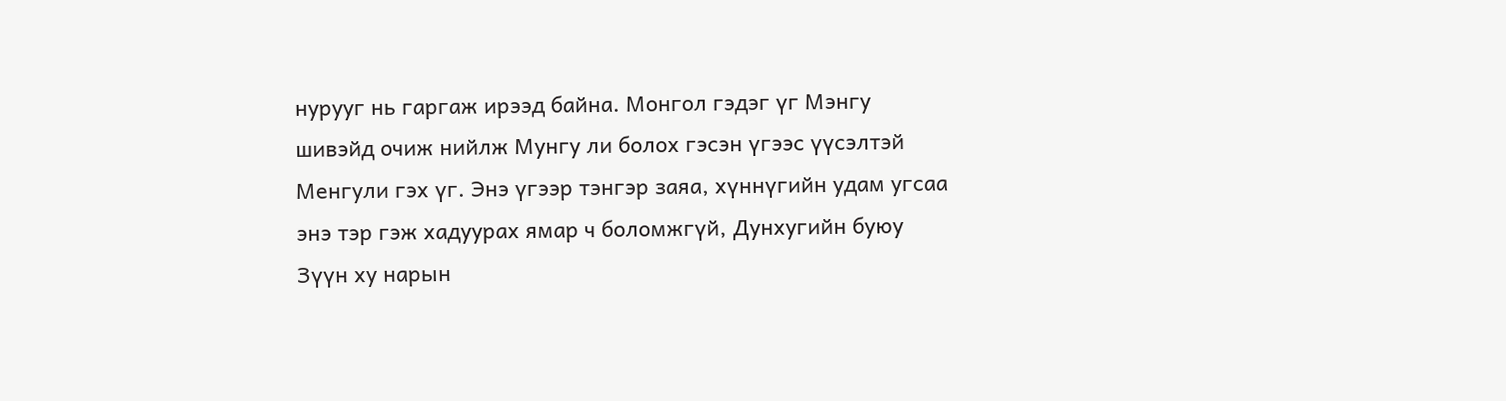нурууг нь гаргаж ирээд байна. Монгол гэдэг үг Мэнгу шивэйд очиж нийлж Мунгу ли болох гэсэн үгээс үүсэлтэй Менгули гэх үг. Энэ үгээр тэнгэр заяа, хүннүгийн удам угсаа энэ тэр гэж хадуурах ямар ч боломжгүй, Дунхугийн буюу Зүүн ху нарын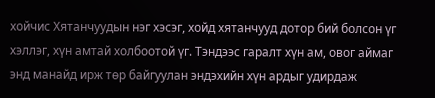хойчис Хятанчуудын нэг хэсэг, хойд хятанчууд дотор бий болсон үг хэллэг, хүн амтай холбоотой үг. Тэндээс гаралт хүн ам, овог аймаг энд манайд ирж төр байгуулан эндэхийн хүн ардыг удирдаж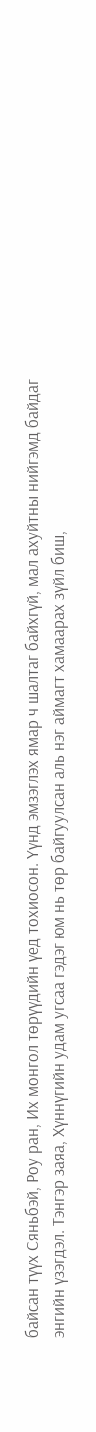байсан түүх Сяньбэй, Роу ран, Их монгол төрүүдийн үед тохиосон. Үүнд эмзэглэх ямар ч шалтаг байхгүй, мал ахуйтны нийгэмд байдаг энгийн үзэгдэл. Тэнгэр заяа, Хүннүгийн удам угсаа гэдэг юм нь төр байгуулсан аль нэг аймагт хамаарах зүйл биш,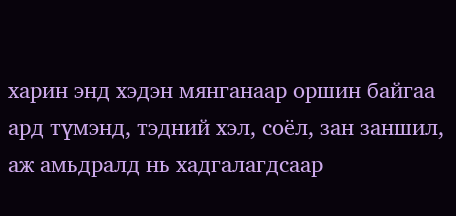харин энд хэдэн мянганаар оршин байгаа ард түмэнд, тэдний хэл, соёл, зан заншил, аж амьдралд нь хадгалагдсаар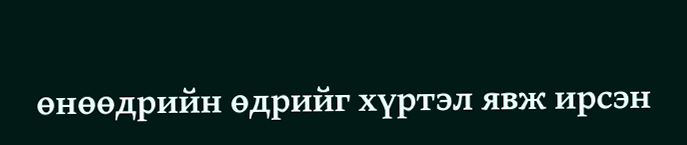өнөөдрийн өдрийг хүртэл явж ирсэн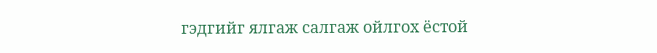гэдгийг ялгаж салгаж ойлгох ёстой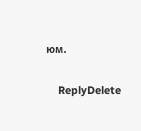юм.

    ReplyDelete